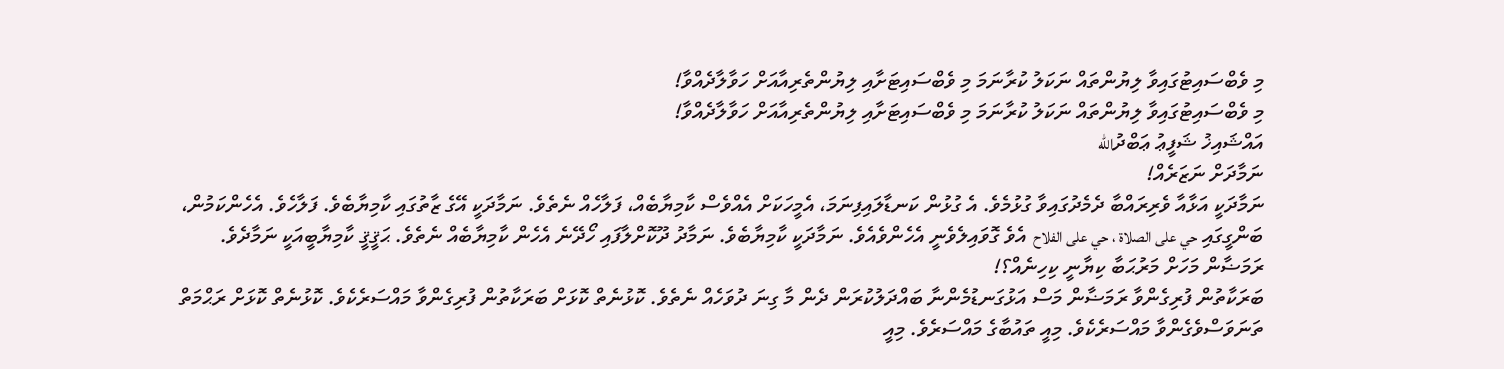މި ވެބްސައިޓުގައިވާ ލިޔުންތައް ނަކަލު ކުރާނަމަ މި ވެބްސައިޓަށާއި ލިޔުންތެރިއާއަށް ހަވާލާދެއްވާ!
މި ވެބްސައިޓުގައިވާ ލިޔުންތައް ނަކަލު ކުރާނަމަ މި ވެބްސައިޓަށާއި ލިޔުންތެރިއާއަށް ހަވާލާދެއްވާ!
އައްޝައިޚު ޝަފީޢު ޢަބްދުالله
ނަމާދަށް ނަޒަރެއް!
ނަމާދަކީ އަޅާއާ ވެރިރައްބާ ދެމެދުގައިވާ ގުޅުމެވެ. އެ ގުޅުން ކަނޑާލައިފިނަމަ، އެމީހަކަށް އެއްވެސް ކާމިޔާބެއް، ފަލާހެއް ނެތެވެ. ނަމާދަކީ އޭގެ ޒާތުގައި ކާމިޔާބެވެ. ފަލާހެވެ. އެހެންކަމުން، ބަންގީގައި حي على الصلاة ، حي على الفلاح  އެވެ ގޮވައިލެވެނީ އެހެންވެއެވެ. ނަމާދަކީ ކާމިޔާބެވެ. ނަމާދު ދޫކޮށްލާފައި ހޯދޭނެ އެހެން ކާމިޔާބެއް ނެތެވެ. ޙަޤީޤީ ކާމިޔާބީއަކީ ނަމާދެވެ.
ރަމަޟާން މަހަށް މަރުޙަބާ ކިޔާނީ ކިހިނެއް؟!
ބަރަކާތުން ފުރިގެންވާ ރަމަޟާން މަސް އަޅުގަނޑުމެންނާ ބައްދަލުކުރަން ދެން މާ ގިނަ ދުވަހެއް ނެތެވެ. ކޮޅުނެތް ކޮޅަށް ބަރަކާތުން ފުރިގެންވާ މައްސަރެކެވެ. ކޮޅުނެތް ކޮޅަށް ރަޙްމަތް ތަނަވަސްވެގެންވާ މައްސަރެކެވެ. މިއީ ތައުބާގެ މައްސަރެވެ. މިއީ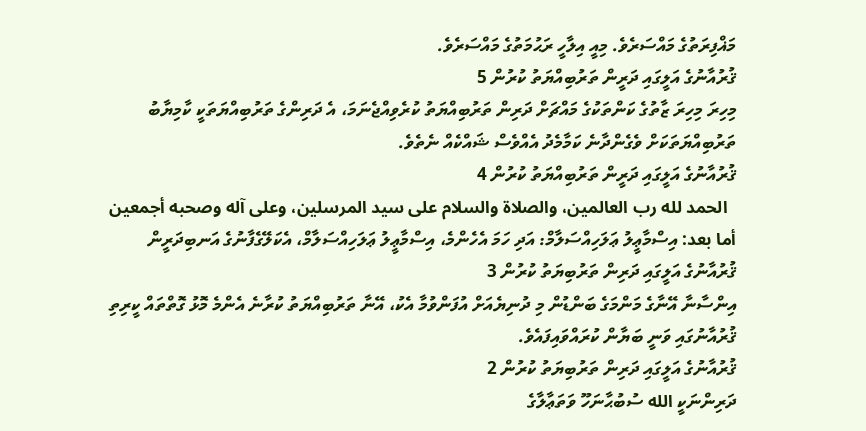މަޣްފިރަތުގެ މައްސަރެވެ. މިއީ އިލާހީ ރަޙުމަތުގެ މައްސަރެވެ.
ޤުރުއާނުގެ އަލީގައި ދަރީން ތަރުބިއްޔަތު ކުރުން 5
މިހިރަ މިހިރަ ޒާތުގެ ކަންތަކުގެ މައްޗަށް ދަރިން ތަރުބިއްޔަތު ކުރެވިއްޖެނަމަ، އެ ދަރިންގެ ތަރުބިއްޔަތަކީ ކާމިޔާބު ތަރުބިއްޔަތަކަށް ވެގެންދާނެ ކަމާމެދު އެއްވެސް ޝައްކެއް ނެތެވެ.
ޤުރުއާނުގެ އަލީގައި ދަރީން ތަރުބިއްޔަތު ކުރުން 4
  الحمد لله رب العالمين، والصلاة والسلام على سيد المرسلين، وعلى آله وصحبه أجمعين أما بعد: އިސްމާޢީލު ޢަލަހިއްސަލާމް: އަދި ހަމަ އެހެންމެ، އިސްމާޢީލު ޢަލަހިއްސަލާމް، އެކަލޭގެފާނުގެ އަނބިދަރީން
ޤުރުއާނުގެ އަލީގައި ދަރިން ތަރުބިޔަތު ކުރުން 3
އިންސާނާ އޭނާގެ މަންމަގެ ބަންޑުން މި ދުނިޔެއަށް އުފަންވުމާ އެކު، އޭނާ ތަރުބިއްޔަތު ކުރާނެ އެންމެ މޮޅު ގޮތްތައް ކީރިތި ޤުރުއާނުގައި ވަނީ ބަޔާން ކުރައްވައިފައެވެ.
ޤުރުއާނުގެ އަލީގައި ދަރިން ތަރުބިޔަތު ކުރުން 2
ދަރިންނަކީ الله ސުބުޙާނަހޫ ވަތަޢާލާގެ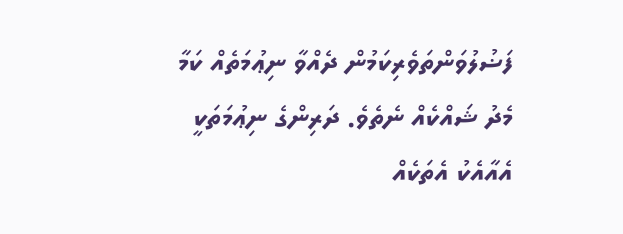ފަޟުލުވަންތަވެރިކަމުން ދެއްވާ ނިޢުމަތެއް ކަމާ މެދު ޝައްކެއް ނެތެވެ. ދަރިންގެ ނިޢުމަތަކީ އެއާއެކު އެތަކެއް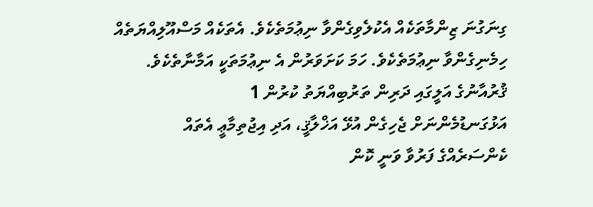ގިނަގުނަ ޒިންމާތަކެއް އެކުލެވިގެންވާ ނިޢުމަތެކެވެ. އެތަކެއް މަސްއޫލިއްޔަތެއް ހިމެނިގެންވާ ނިޢުމަތެކެވެ. ހަމަ ކަށަވަރުން އެ ނިޢުމަތަކީ އަމާނާތެކެވެ.
ޤުރުއާނުގެ އަލީގައި ދަރިން ތަރުބިއްޔަތު ކުރުން 1
އަޅުގަނޑުމެންނަށް ޖެހިގެން އުޅޭ އަޚްލާޤީ، އަދި އިޖުތިމާޢީ އެތައް ކެންސަރެއްގެ ފަރުވާ ވަނީ ކޮން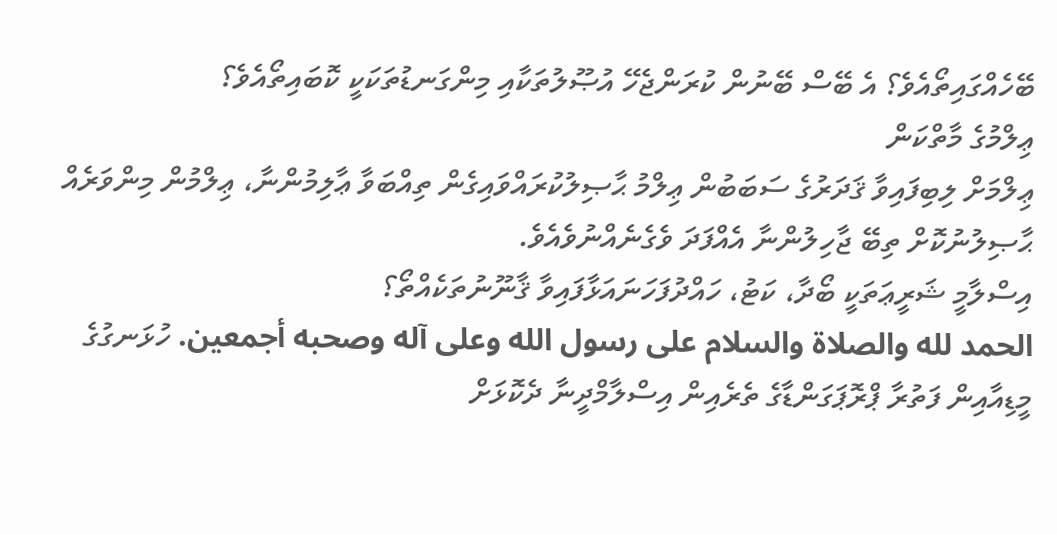ބޭހެއްގައިތޯއެވެ؟ އެ ބޭސް ބޭނުން ކުރަންޖެހޭ އުޞޫލުތަކާއި މިންގަނޑުތަކަކީ ކޮބައިތޯއެވެ؟
ޢިލްމުގެ މާތްކަން
ޢިލްމަށް ލިބިފައިވާ ޤަދަރުގެ ސަބަބުން ޢިލްމު ޙާޞިލުކުރައްވައިގެން ތިއްބަވާ ޢާލިމުންނާ، ޢިލްމުން މިންވަރެއް ޙާޞިލުނުކޮށް ތިބޭ ޖާހިލުންނާ އެއްފަދަ ވެގެނެއްނުވެއެވެ.
އިސްލާމީ ޝަރީޢަތަކީ ބޯދާ، ކަޓު، ހައްދުފަހަނައަޅާފައިވާ ޤާނޫނުތަކެއްތޯ؟
الحمد لله والصلاة والسلام على رسول الله وعلى آله وصحبه أجمعين. ހުޅަނގުގެ މީޑިއާއިން ފަތުރާ ޕްރޮޕަގަންޑާގެ ތެރެއިން އިސްލާމްދީނާ ދެކޮޅަށް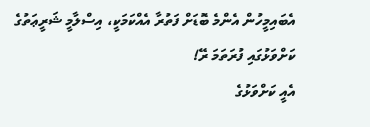އެބައިމީހުން އެންމެ ބޮޑަށް ފަތުރާ އެއްކަމަކީ، އިސްލާމީ ޝަރީޢަތުގެ
ކަށްވަޅުގައި ފުރަތަމަ ރޭ!
އެއީ ކަށްވަޅުގެ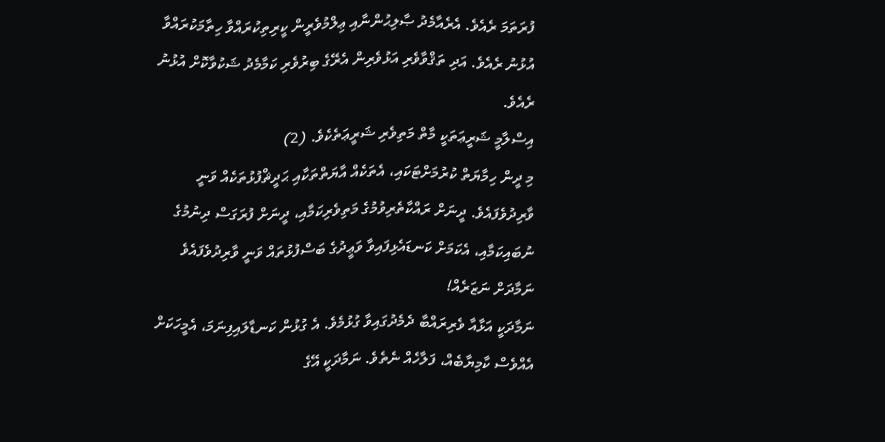ފުރަތަމަ ރެއެވެ. އެރެއާމެދު ޞާލިޙުންނާއި ޢިލްމުވެރީން ކީރިތިކުރައްވާ ހިތާމަކުރައްވާ އުޅުނު ރެއެވެ. އަދި ތަޤްވާވެރި އަޅުވެރިން އެރޭގެ ބިރުވެރި ކަމާމެދު ޝަކުވާކޮށް އުޅުނު ރެއެވެ.
އިސްލާމީ ޝަރީޢަތަކީ މާތް މަތިވެރި ޝަރީޢަތެކެވެ. (2)
މި ދީން ހިމާޔަތް ކުރުމަށްޓަކައި، އެތަކެއް އާޔަތްތަކާއި ޙަދީޘްފުޅުތަކެއް ވަނީ ވާރިދުވެފައެވެ. ދީނަށް ރައްކާތެރިވުމުގެ މަތިވެރިކަމާއި، ދީނަށް ފުރަގަސް ދިނުމުގެ ނުބައިކަމާއި، އެކަމަށް ކަނޑައެޅިފައިވާ ވަޢީދުގެ ބަސްފުޅުތައް ވަނީ ވާރިދުވެފައެވެ
ނަމާދަށް ނަޒަރެއް!
ނަމާދަކީ އަޅާއާ ވެރިރައްބާ ދެމެދުގައިވާ ގުޅުމެވެ. އެ ގުޅުން ކަނޑާލައިފިނަމަ، އެމީހަކަށް އެއްވެސް ކާމިޔާބެއް، ފަލާހެއް ނެތެވެ. ނަމާދަކީ އޭގެ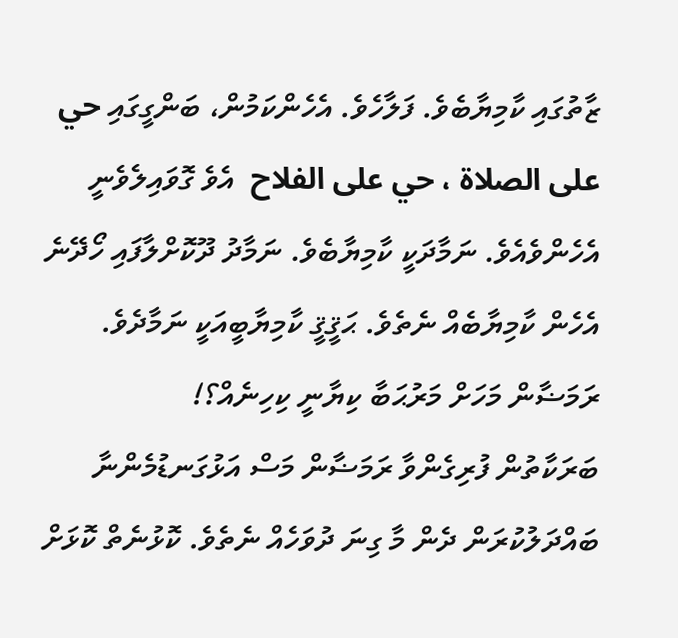ޒާތުގައި ކާމިޔާބެވެ. ފަލާހެވެ. އެހެންކަމުން، ބަންގީގައި حي على الصلاة ، حي على الفلاح  އެވެ ގޮވައިލެވެނީ އެހެންވެއެވެ. ނަމާދަކީ ކާމިޔާބެވެ. ނަމާދު ދޫކޮށްލާފައި ހޯދޭނެ އެހެން ކާމިޔާބެއް ނެތެވެ. ޙަޤީޤީ ކާމިޔާބީއަކީ ނަމާދެވެ.
ރަމަޟާން މަހަށް މަރުޙަބާ ކިޔާނީ ކިހިނެއް؟!
ބަރަކާތުން ފުރިގެންވާ ރަމަޟާން މަސް އަޅުގަނޑުމެންނާ ބައްދަލުކުރަން ދެން މާ ގިނަ ދުވަހެއް ނެތެވެ. ކޮޅުނެތް ކޮޅަށް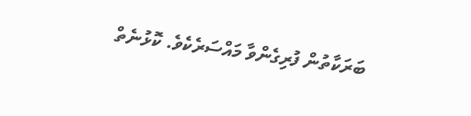ބަރަކާތުން ފުރިގެންވާ މައްސަރެކެވެ. ކޮޅުނެތް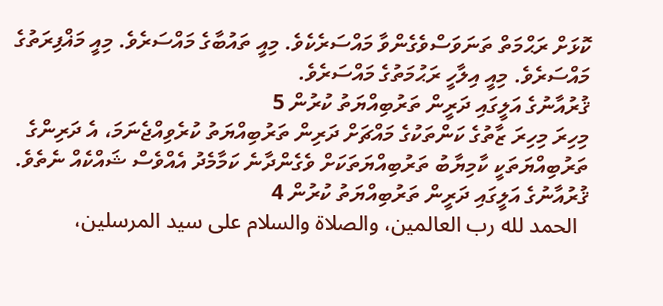ކޮޅަށް ރަޙްމަތް ތަނަވަސްވެގެންވާ މައްސަރެކެވެ. މިއީ ތައުބާގެ މައްސަރެވެ. މިއީ މަޣްފިރަތުގެ މައްސަރެވެ. މިއީ އިލާހީ ރަޙުމަތުގެ މައްސަރެވެ.
ޤުރުއާނުގެ އަލީގައި ދަރީން ތަރުބިއްޔަތު ކުރުން 5
މިހިރަ މިހިރަ ޒާތުގެ ކަންތަކުގެ މައްޗަށް ދަރިން ތަރުބިއްޔަތު ކުރެވިއްޖެނަމަ، އެ ދަރިންގެ ތަރުބިއްޔަތަކީ ކާމިޔާބު ތަރުބިއްޔަތަކަށް ވެގެންދާނެ ކަމާމެދު އެއްވެސް ޝައްކެއް ނެތެވެ.
ޤުރުއާނުގެ އަލީގައި ދަރީން ތަރުބިއްޔަތު ކުރުން 4
  الحمد لله رب العالمين، والصلاة والسلام على سيد المرسلين،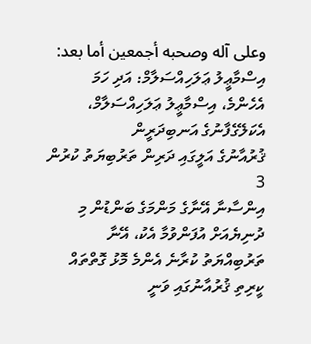وعلى آله وصحبه أجمعين أما بعد: އިސްމާޢީލު ޢަލަހިއްސަލާމް: އަދި ހަމަ އެހެންމެ، އިސްމާޢީލު ޢަލަހިއްސަލާމް، އެކަލޭގެފާނުގެ އަނބިދަރީން
ޤުރުއާނުގެ އަލީގައި ދަރިން ތަރުބިޔަތު ކުރުން 3
އިންސާނާ އޭނާގެ މަންމަގެ ބަންޑުން މި ދުނިޔެއަށް އުފަންވުމާ އެކު، އޭނާ ތަރުބިއްޔަތު ކުރާނެ އެންމެ މޮޅު ގޮތްތައް ކީރިތި ޤުރުއާނުގައި ވަނީ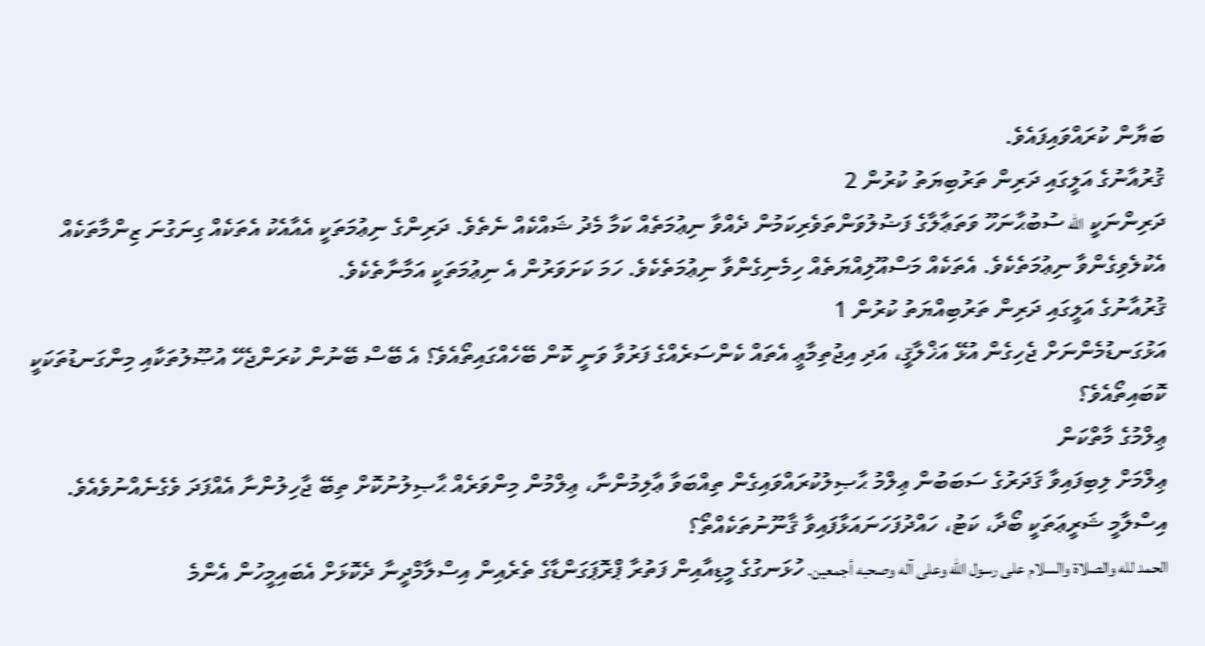ބަޔާން ކުރައްވައިފައެވެ.
ޤުރުއާނުގެ އަލީގައި ދަރިން ތަރުބިޔަތު ކުރުން 2
ދަރިންނަކީ الله ސުބުޙާނަހޫ ވަތަޢާލާގެ ފަޟުލުވަންތަވެރިކަމުން ދެއްވާ ނިޢުމަތެއް ކަމާ މެދު ޝައްކެއް ނެތެވެ. ދަރިންގެ ނިޢުމަތަކީ އެއާއެކު އެތަކެއް ގިނަގުނަ ޒިންމާތަކެއް އެކުލެވިގެންވާ ނިޢުމަތެކެވެ. އެތަކެއް މަސްއޫލިއްޔަތެއް ހިމެނިގެންވާ ނިޢުމަތެކެވެ. ހަމަ ކަށަވަރުން އެ ނިޢުމަތަކީ އަމާނާތެކެވެ.
ޤުރުއާނުގެ އަލީގައި ދަރިން ތަރުބިއްޔަތު ކުރުން 1
އަޅުގަނޑުމެންނަށް ޖެހިގެން އުޅޭ އަޚްލާޤީ، އަދި އިޖުތިމާޢީ އެތައް ކެންސަރެއްގެ ފަރުވާ ވަނީ ކޮން ބޭހެއްގައިތޯއެވެ؟ އެ ބޭސް ބޭނުން ކުރަންޖެހޭ އުޞޫލުތަކާއި މިންގަނޑުތަކަކީ ކޮބައިތޯއެވެ؟
ޢިލްމުގެ މާތްކަން
ޢިލްމަށް ލިބިފައިވާ ޤަދަރުގެ ސަބަބުން ޢިލްމު ޙާޞިލުކުރައްވައިގެން ތިއްބަވާ ޢާލިމުންނާ، ޢިލްމުން މިންވަރެއް ޙާޞިލުނުކޮށް ތިބޭ ޖާހިލުންނާ އެއްފަދަ ވެގެނެއްނުވެއެވެ.
އިސްލާމީ ޝަރީޢަތަކީ ބޯދާ، ކަޓު، ހައްދުފަހަނައަޅާފައިވާ ޤާނޫނުތަކެއްތޯ؟
الحمد لله والصلاة والسلام على رسول الله وعلى آله وصحبه أجمعين. ހުޅަނގުގެ މީޑިއާއިން ފަތުރާ ޕްރޮޕަގަންޑާގެ ތެރެއިން އިސްލާމްދީނާ ދެކޮޅަށް އެބައިމީހުން އެންމެ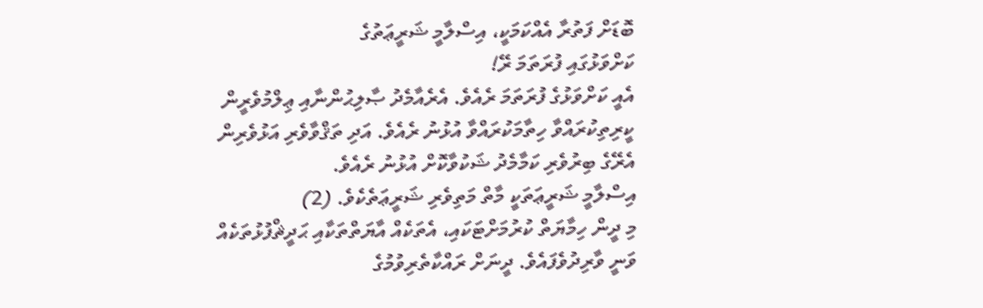ބޮޑަށް ފަތުރާ އެއްކަމަކީ، އިސްލާމީ ޝަރީޢަތުގެ
ކަށްވަޅުގައި ފުރަތަމަ ރޭ!
އެއީ ކަށްވަޅުގެ ފުރަތަމަ ރެއެވެ. އެރެއާމެދު ޞާލިޙުންނާއި ޢިލްމުވެރީން ކީރިތިކުރައްވާ ހިތާމަކުރައްވާ އުޅުނު ރެއެވެ. އަދި ތަޤްވާވެރި އަޅުވެރިން އެރޭގެ ބިރުވެރި ކަމާމެދު ޝަކުވާކޮށް އުޅުނު ރެއެވެ.
އިސްލާމީ ޝަރީޢަތަކީ މާތް މަތިވެރި ޝަރީޢަތެކެވެ. (2)
މި ދީން ހިމާޔަތް ކުރުމަށްޓަކައި، އެތަކެއް އާޔަތްތަކާއި ޙަދީޘްފުޅުތަކެއް ވަނީ ވާރިދުވެފައެވެ. ދީނަށް ރައްކާތެރިވުމުގެ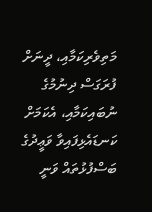މަތިވެރިކަމާއި، ދީނަށް ފުރަގަސް ދިނުމުގެ ނުބައިކަމާއި، އެކަމަށް ކަނޑައެޅިފައިވާ ވަޢީދުގެ ބަސްފުޅުތައް ވަނީ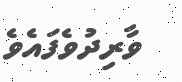ވާރިދުވެފައެވެ